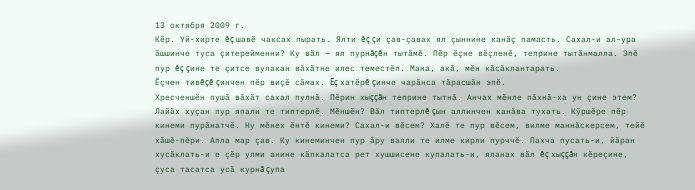13 октября 2009 г.
Кĕр. Уй-хирте ĕç шавĕ чаксах пырать. Ялти ĕç çи çав-çавах ял çыннине канăç памасть. Сахал-и ал-ура ăшшинче туса çитерейменни? Ку вăл — ял пурнăçĕн тытăмĕ. Пĕр ĕçне вĕçленĕ, теприне тытăнмалла. Эпĕ пур ĕç çине те çитсе вулакан вăхăтне илес теместĕп. Мана, акă, мĕн кăсăклантарать.
Ĕçчен тивĕçĕ çинчен пĕр виçĕ сăмах. Ĕç хатĕрĕ çинче чарăнса тăрасшăн эпĕ.
Хресченшĕн пушă вăхăт сахал пулнă. Пĕрин хыççăн теприне тытнă. Анчах мĕнле пăхнă-ха ун çине этем? Лайăх хуçан пур япали те типтерлĕ. Мĕншĕн? Вăл типтерлĕ çын аллинчен канăва тухать. Кÿршĕре пĕр кинеми пурăнатчĕ. Ну мĕнех ĕнтĕ кинеми? Сахал-и вĕсем? Халĕ те пур вĕсем, вилме маннăскерсем, тейĕ хăшĕ-пĕри. Апла мар çав. Ку кинеминчен пур ăру валли те илме кирли пурччĕ. Пахча пусать-и, йăран хусăклать-и е çĕр улми анине кăпкалатса рет хушшисене купалать-и, яланах вăл ĕç хыççăн кĕреçине, çуса тасатса усă курнă çупа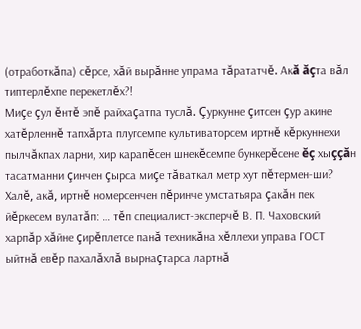(отработкăпа) сĕрсе, хăй вырăнне упрама тăрататчĕ. Акă ăçта вăл типтерлĕхпе перекетлĕх?!
Миçе çул ĕнтĕ эпĕ райхаçатпа туслă. Çуркунне çитсен çур акине хатĕрленнĕ тапхăрта плугсемпе культиваторсем иртнĕ кĕркуннехи пылчăкпах ларни, хир карапĕсен шнекĕсемпе бункерĕсене ĕç хыççăн тасатманни çинчен çырса миçе тăваткал метр хут пĕтермен-ши? Халĕ, акă, иртнĕ номерсенчен пĕринче умстатьяра çакăн пек йĕркесем вулатăп: … тĕп специалист-эксперчĕ В. П. Чаховский харпăр хăйне çирĕплетсе панă техникăна хĕллехи управа ГОСТ ыйтнă евĕр пахалăхлă вырнаçтарса лартнă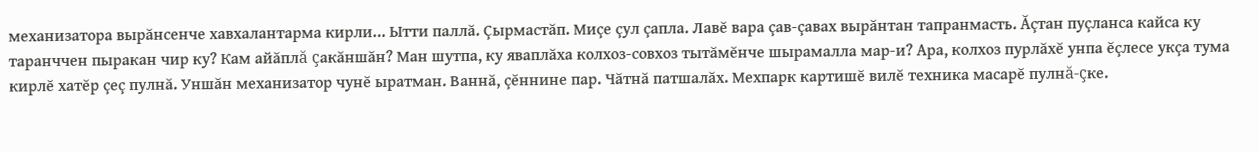механизатора вырăнсенче хавхалантарма кирли… Ытти паллă. Çырмастăп. Миçе çул çапла. Лавĕ вара çав-çавах вырăнтан тапранмасть. Ăçтан пуçланса кайса ку таранччен пыракан чир ку? Кам айăплă çакăншăн? Ман шутпа, ку яваплăха колхоз-совхоз тытăмĕнче шырамалла мар-и? Ара, колхоз пурлăхĕ унпа ĕçлесе укçа тума кирлĕ хатĕр çеç пулнă. Уншăн механизатор чунĕ ыратман. Ваннă, çĕннине пар. Чăтнă патшалăх. Мехпарк картишĕ вилĕ техника масарĕ пулнă-çке.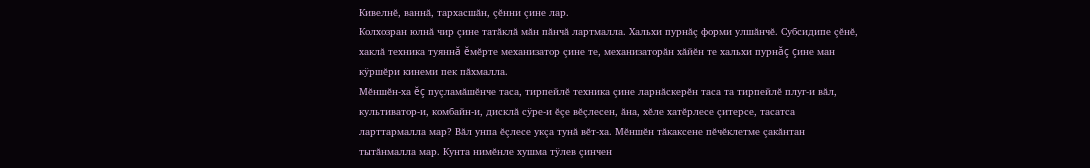Кивелнĕ, ваннă, тархасшăн, çĕнни çине лар.
Колхозран юлнă чир çине татăклă мăн пăнчă лартмалла. Хальхи пурнăç форми улшăнчĕ. Субсидипе çĕнĕ, хаклă техника туяннă ĕмĕрте механизатор çине те, механизаторăн хăйĕн те хальхи пурнăç çине ман кÿршĕри кинеми пек пăхмалла.
Мĕншĕн-ха ĕç пуçламăшĕнче таса, тирпейлĕ техника çине ларнăскерĕн таса та тирпейлĕ плуг-и вăл, культиватор-и, комбайн-и, дисклă сÿре-и ĕçе вĕçлесен, ăна, хĕле хатĕрлесе çитерсе, тасатса ларттармалла мар? Вăл унпа ĕçлесе укçа тунă вĕт-ха. Мĕншĕн тăкаксене пĕчĕклетме çакăнтан тытăнмалла мар. Кунта нимĕнле хушма тÿлев çинчен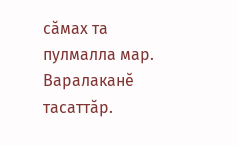сăмах та пулмалла мар. Варалаканĕ тасаттăр.